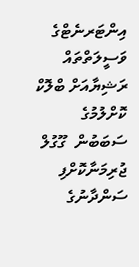އިންޓަރނެޓްގެ ވަސީލަތްތައް ރަޝިޔާއަށް ބްލޮކް ކޮށްލުމުގެ ސަބަބުން  ގޫގުލް ޖުރިމަނާކޮށްފި
ސަންދާނުގެ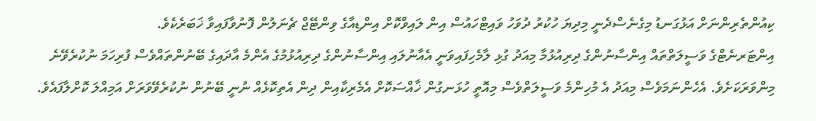ކިއުންތެރިންނަށް އަޅުގަނޑު މިގެނެސްދެނީ މިދިޔަ ހުކުރު ދުވަހު ވައިޓްހައުސް އިން ލައިވްކޮށް އިންޑިއާގެ ވިންޓޭޖް ޗެނަލުން ފޮނުވާފައިވާ ޚަބަރެކެވެ.
އިންޓަރނެޓްގެ ވަސީލަތްތައް އިންސާނުންގެ ދިރިއުޅުމާ މިއަދު ގުޅި ލާމެހިފައިވަނީ އެއާނުލައި އިންސާނުންގެ ދިރިއުޅުމުގެ އެންމެ އާދައިގެ ބޭނުންތައްވެސް ފުރިހަމަ ނުކުރެވޭނެ މިންވަރަކަށެވެ. އެހެންނަމަވެސް މިއަދު އެ މުހިންމެ ވަސީލަތްވެސް މިއޮތީ ހުޅަނގުން ޚާއްސަކޮށް އެމެރިކާއިން ދިން އެތިކޮޅެއް ނުނީ ބޭނުން ނުކުރެވޭވަރަށް އަމިއްލަ ކޮށްލާފައެވެ.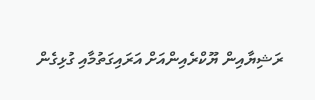ރަޝިޔާއިން ޔޫކްރެއިންއަށް އަރައިގަތުމާއި ގުޅިގެން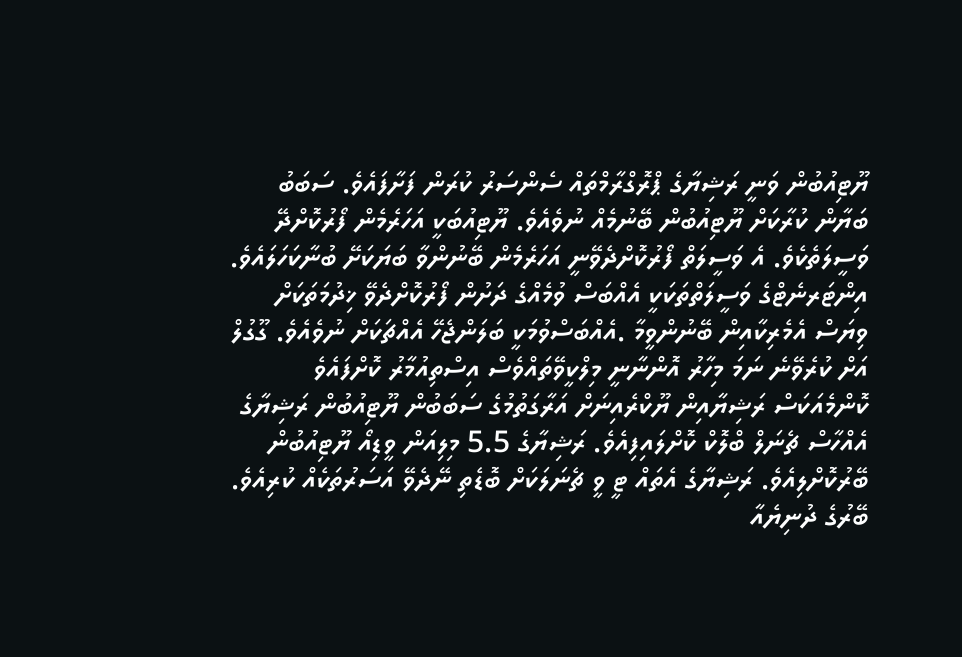ޔޫޓިއުބުން ވަނީ ރަޝިޔާގެ ޕްރޮގްރާމްތައް ސެންސަރު ކުރަން ފަށާފައެވެ. ސަބަބު ބަޔާން ކުރާކަށް ޔޫޓިއުބުން ބޭނުމެއް ނުވެއެވެ. ޔޫޓިއުބަކީ އަހަރެމެން ފޯރުކޮށްދޭ ވަސީލަތެކެވެ. އެ ވަސީލަތް ފޯރުކޮށްދެވޭނީ އަހަރެމެން ބޭނުންވާ ބަޔަކަށޭ ބުނާކަހަލައެވެ. އިންޓަރނެޓްގެ ވަސީލަތްތަކަކީ އެއްބަސް ވުމެއްގެ ދަށުން ފޯރުކޮށްދެވޭ ޚިދުމަތަކަށް ވިޔަސް އެމެރިކާއިން ބޭނުންވީމާ .އެއްބަސްވުމަކީ ބަލަންޖެހޭ އެއްޗަކަށް ނުވެއެވެ. ގޫގުލް އަށް ކުރެވޭނެ ނަމަ މިހާރު އޮންނާނީ މިލްކީވޭތައްވެސް އިސްތިއުމާރު ކޮށްފައެވެ
ކޮންމެއަކަސް ރަޝިޔާއިން ޔޫކްރެއިނަށް އަރާގަތުމުގެ ސަބަބުން ޔޫޓިއުބުން ރަޝިޔާގެ  އެއްހާސް ޗެނަލް ބްލޮކް ކޮށްލައިފިއެވެ. ރަޝިޔާގެ 5.5 މިލިއަން ވީޑިއޯ ޔޫޓިއުބުން ބޭރުކޮށްލިއެވެ. ރަޝިޔާގެ އެތައް ޓީ ވީ ޗެނަލަކަށް ބޮޑެތި ނޭދެވޭ އަސަރުތަކެއް ކުރިއެވެ. ބޭރުގެ ދުނިޔެއާ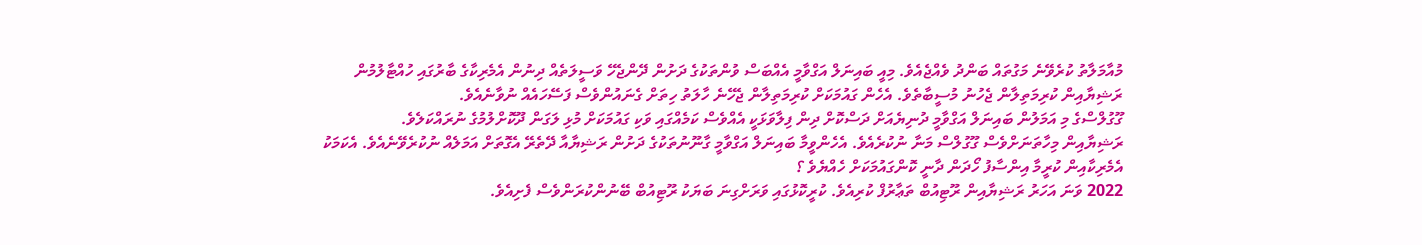މުއާމަލާތު ކުރެވޭނެ މަގުތައް ބަންދު ވެއްޖެއެވެ. މިއީ ބައިނަލް އަގްވާމީ އެއްބަސް ވުންތަކުގެ ދަށުން ދޭންޖެހޭ ވަސީލަތެއް ދިނުން އެމެރިކާގެ ބާރުގައި ހުއްޓާލުމުން ރަޝިޔާއިން ކުރިމަތިލާން ޖެހުނު މުސީބާތެވެ. އެހެން ގައުމަކަށް ކުރިމަތިލާން ޖެހޭނެ ހާލަތު ހިތަށް ގެނައުންވެސް ފަސޭހައެއް ނުވާނެއެވެ.
ގޫގުލްސްގެ މި އަމަލުން ބައިނަލް އަގްވާމީ ދުނިޔެއަށް ދަސްކޮށް ދިން ފިލާވަޅަކީ އެއްވެސް ކަމެއްގައި ވަކި ގައުމަކަށް މުޅި ލަގަން ދޫކޮށްލުމުގެ ނުރައްކަލެވެ.
ރަޝިޔާއިން މިހާތަނަށްވެސް ގޫގުލްސް މަނާ ނުކުރެއެވެ. އެހެންވީމާ ބައިނަލް އަގްވާމީ ގާނޫނުތަކުގެ ދަށުން ރަޝިޔާއާ ދޭތެރޭ އެގޮތަށް އަމަލެއް ނުކުރެވޭނެއެވެ. އެކަމަކު އެމެރިކާއިން ކުރީމާ އިންސާފު ހޯދަން ދާނީ ކޮންގައުމަކަށް ހެއްޔެވެ ؟
2022 ވަނަ އަހަރު ރަޝިޔާއިން ރޫޓިއުބް ތަޢާރުފް ކުރިއެވެ. ކުރީކޮޅުގައި ވަރަށްގިނަ ބަޔަކު ރޫޓިއުބް ބޭނުންކުރަންވެސް ފެށިއެވެ.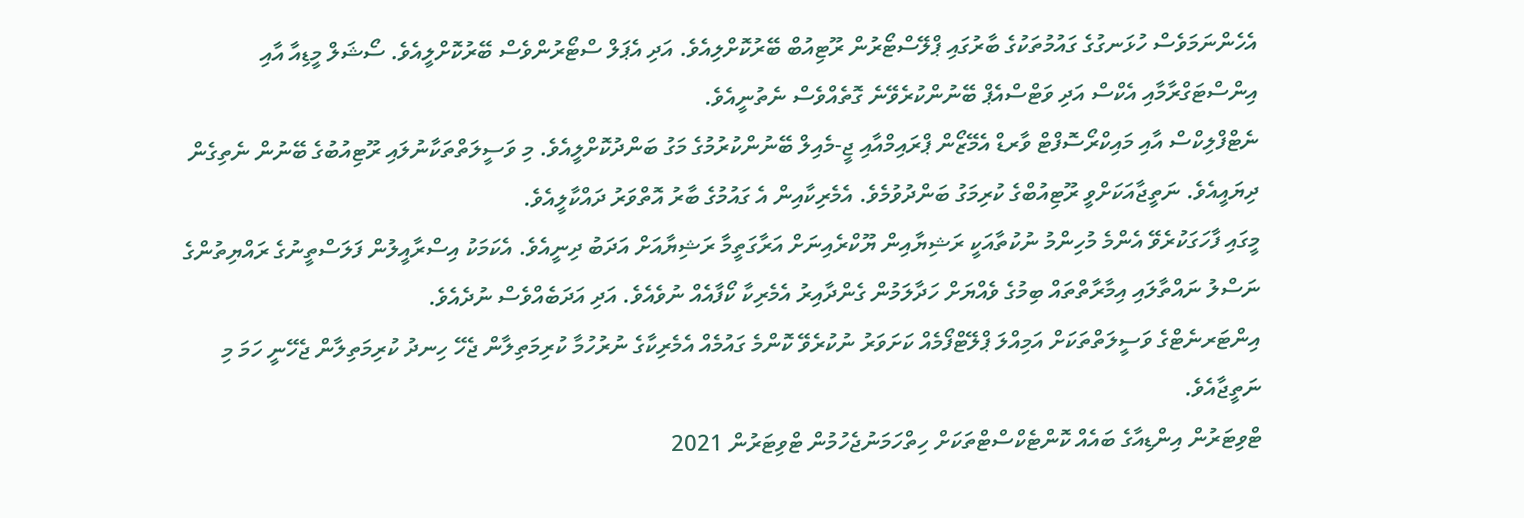އެހެންނަމަވެސް ހުޅަނގުގެ ގައުމުތަކުގެ ބާރުގައި ޕްލޭސްޓޯރުން ރޫޓިއުބް ބޭރުކޮށްލިއެވެ. އަދި އެޕަލް ސްޓޯރުންވެސް ބޭރުކޮށްލީއެވެ. ސޯޝަލް މީޑިއާ އާއި އިންސްޓަގްރާމާއި އެކްސް އަދި ވަޓްސްއެޕް ބޭނުންކުރެވޭނެ ގޮތެއްވެސް ނެތުނީއެވެ.
ނެޓްފްލިކްސް އާއި މައިކްރޯސޮފްޓް ވާރޑް އެމޭޒޯން ޕްރައިމްއާއި ޖީ-މެއިލް ބޭނުންކުރުމުގެ މަގު ބަންދުކޮށްލީއެވެ. މި ވަސީލަތްތަކާނުލައި ރޫޓިއުބުގެ ބޭނުން ނެތިގެން ދިޔައީއެވެ. ނަތީޖާއަކަށްވީ ރޫޓިއުބްގެ ކުރިމަގު ބަންދުވުމެވެ. އެމެރިކާއިން އެ ގައުމުގެ ބާރު އޮތްވަރު ދައްކާލީއެވެ.
މީގައި ފާހަގަކުރެވޭ އެންމެ މުހިންމު ނުކުތާއަކީ ރަޝިޔާއިން ޔޫކްރެއިނަށް އަރާގަތީމާ ރަޝިޔާއަށް އަދަބު ދިނީއެވެ. އެކަމަކު އިސްރާއީލުން ފަލަސްތީނުގެ ރައްޔިތުންގެ ނަސްލު ނައްތާލައި އިމާރާތްތައް ބިމުގެ ވެއްޔަށް ހަދާލަމުން ގެންދާއިރު އެމެރިކާ ކޯފާއެއް ނުވެއެވެ. އަދި އަދަބެއްވެސް ނުދެއެވެ.
އިންޓަރނެޓްގެ ވަސީލަތްތަކަށް އަމިއްލަ ޕްލޭޓްފޯމެއް ކަށަވަރު ނުކުރެވޭ ކޮންމެ ގައުމެއް އެމެރިކާގެ ނުރުހުމާ ކުރިމަތިލާން ޖެހޭ ހިނދު ކުރިމަތިލާން ޖެހޭނީ ހަމަ މި ނަތީޖާއެވެ.
ޓްވިޓަރުން އިންޑިއާގެ ބައެއް ކޮންޓެކްސްޓްތަކަށް ހިތްހަމަނުޖެހުމުން ޓްވިޓަރުން 2021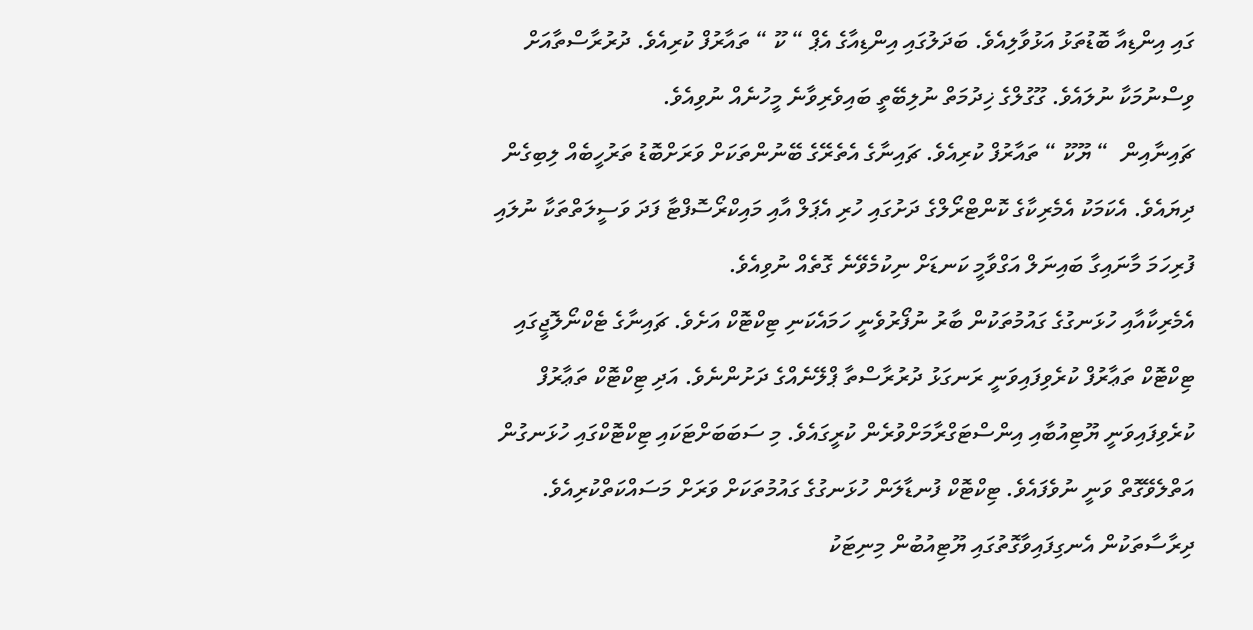ގައި އިންޑިއާ ބޮޑުތަޅު އަޅުވާލިއެވެ. ބަދަލުގައި އިންޑިއާގެ އެޕް “ ކޫ “ ތައާރުފް ކުރިއެވެ. ދުރުރާސްތާއަށް ވިސްނުމަކާ ނުލައެވެ. ގޫގުލްގެ ޚިދުމަތް ނުލިބޭތީ ބައިވެރިވާނެ މީހުނެއް ނުވިއެވެ.
ޗައިނާއިން  “ ޔޫކޫ “ ތައާރުފް ކުރިއެވެ. ޗައިނާގެ އެތެރޭގެ ބޭނުންތަކަށް ވަރަށްބޮޑު ތަރުހީބެއް ލިބިގެން ދިޔައެވެ. އެކަމަކު އެމެރިކާގެ ކޮންޓްރޯލްގެ ދަށުގައި ހުރި އެޕަލް އާއި މައިކްރޯސޮފްޓާ ފަދަ ވަސީލަތްތަކާ ނުލައި ފުރިހަމަ މާނައިގާ ބައިނަލް އަގްވާމީ ކަނޑަށް ނިކުމެވޭނެ ގޮތެއް ނުވިއެވެ.
އެމެރިކާއާއި ހުޅަނގުގެ ގައުމުތަކުން ބާރު ނުފޯރުވެނީ ހަމައެކަނި ޓިކްޓޮކް އަށެވެ. ޗައިނާގެ ޓެކްނޯލޮޖީގައި ޓިކްޓޮކް ތަޢާރުފް ކުރެވިފައިވަނީ ރަނގަޅު ދުރުރާސްތާ ޕްލޭނެއްގެ ދަށުންނެވެ. އަދި ޓިކްޓޮކް ތަޢާރުފް ކުރެވިފައިވަނީ ޔޫޓިއުބާއި އިންސްޓަގްރާމަށްވުރެން ކުރީގައެވެ. މި ސަބަބަށްޓަކައި ޓިކްޓޮކްގައި ހުޅަނގުން އަތްލެވޭގޮތް ވަނީ ނުވެފައެވެ. ޓިކްޓޮކް ފުނޑާލަން ހުޅަނގުގެ ގައުމުތަކަށް ވަރަށް މަސައްކަތްކުރިއެވެ.
ދިރާސާތަކުން އެނގިފައިވާގޮތުގައި ޔޫޓިއުބުން މިނިޓަކު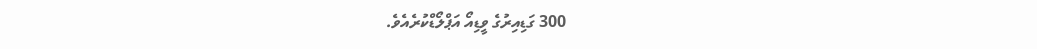300 ގަޑިއިރުގެ ވީޑިއޯ އަޕްލޯޑްކުރެއެވެ.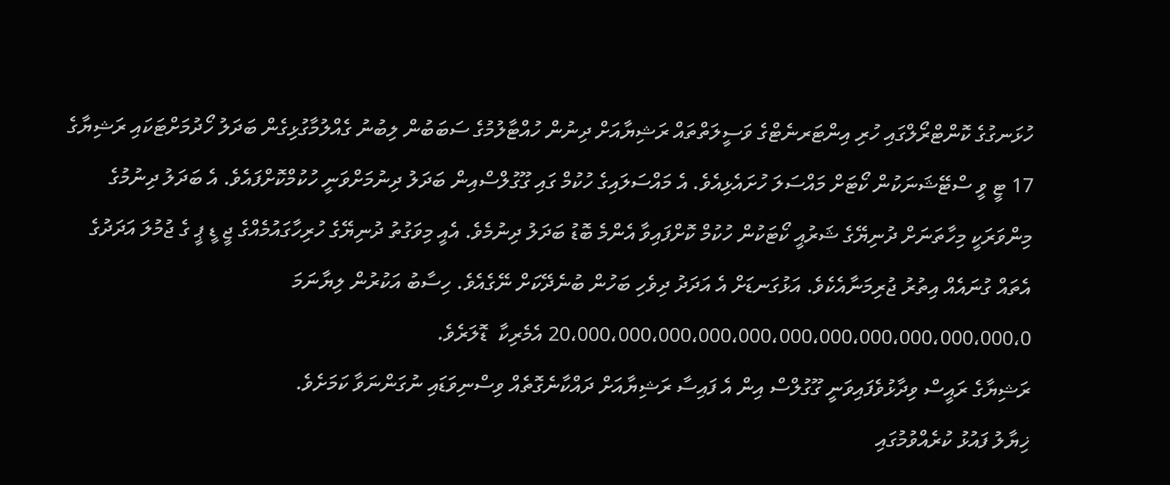ހުޅަނގުގެ ކޮންޓްރޯލްގައި ހުރި އިންޓަރނެޓްގެ ވަސީލަތްތައް ރަޝިޔާއަށް ދިނުން ހުއްޓާލުމުގެ ސަބަބުން ލިބުނު ގެއްލުމާގުޅިގެން ބަދަލު ހޯދުމަށްޓަކައި ރަޝިޔާގެ 17 ޓީ ވީ ސްޓޭޝަނަކުން ކޯޓަށް މައްސަލަ ހުށައެޅިއެވެ. އެ މައްސަލައިގެ ހުކުމް ގައި ގޫގުލްސްއިން ބަދަލު ދިނުމަށްވަނީ ހުކުމްކޮށްފައެވެ. އެ ބަދަލު ދިނުމުގެ މިންވަރަކީ މިހާތަނަށް ދުނިޔޭގެ ޝަރުއީ ކޯޓަކުން ހުކުމް ކޮށްފައިވާ އެންމެ ބޮޑު ބަދަލު ދިނުމެވެ. އެއީ މިވަގުތު ދުނިޔޭގެ ހުރިހާގައުމެއްގެ ޖީ ޑީ ޕީ ގެ ޖުމުލަ އަދަދުގެ އެތައް ގުނައެއް އިތުރު ޖުރިމަނާއެކެވެ. އަޅުގަނޑަށް އެ އަދަދު ދިވެހި ބަހުން ބުނެދޭކަށް ނޭގެއެވެ. ހިސާބު އަކުރުން ލިޔާނަމަ 20،000،000،000،000،000،000،000،000،000،000،000،0 އެމެރިކާ  ޑޮލަރެވެ.
ރަޝިޔާގެ ރައީސް ވިދާޅުވެފައިވަނީ ގޫގުލްސް އިން އެ ފައިސާ ރަޝިޔާއަށް ދައްކާނެގޮތެއް ވިސްނިވަޑައި ނުގަންނަވާ ކަމަށެވެ.
ޚިޔާލު ފައުޅު ކުރެއްވުމުގައި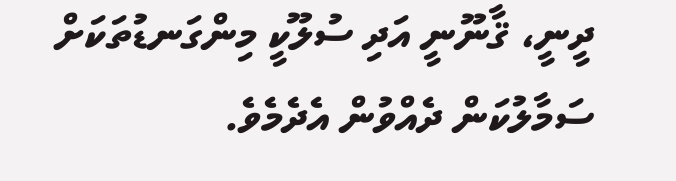ދީނީ، ޤާނޫނީ އަދި ސުލޫކީ މިންގަނޑުތަކަށް ސަމާލުކަން ދެއްވުން އެދެމެވެ.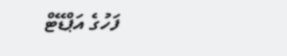ފަހުގެ އަޕްޑޭޓް